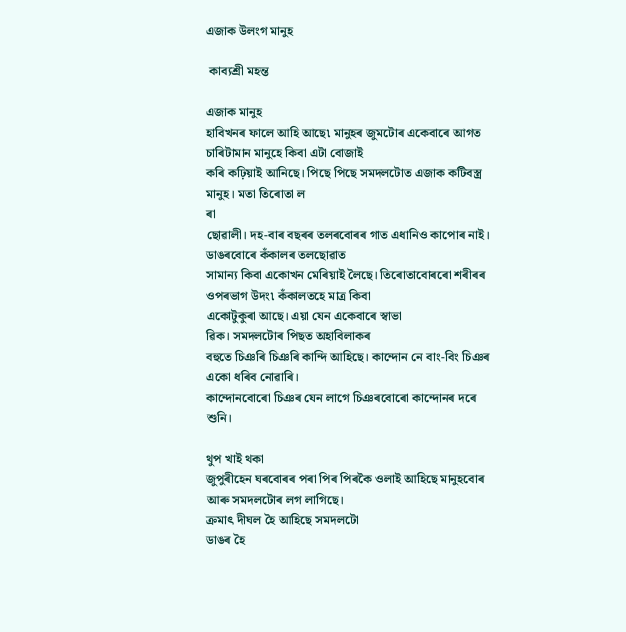এজাক উলংগ মানুহ

 কাব্যশ্ৰী মহন্ত

এজাক মানুহ
হাবিখনৰ ফালে আহি আছে৷ মানুহৰ জুমটোৰ একেবাৰে আগত চাৰিটামান মানুহে কিবা এটা বোজাই
কৰি কঢ়িয়াই আনিছে। পিছে পিছে সমদলটোত এজাক কটিবস্ত্ৰ মানুহ। মতা তিৰোতা ল
ৰা
ছোৱালী। দহ-বাৰ বছৰৰ তলৰবোৰৰ গাত এধানিও কাপোৰ নাই। ডাঙৰবোৰে কঁকালৰ তলছোৱাত
সামান্য কিবা একোখন মেৰিয়াই লৈছে। তিৰোতাবোৰৰো শৰীৰৰ ওপৰভাগ উদং৷ কঁকালতহে মাত্র কিবা
একোটুকুৰা আছে। এয়া যেন একেবাৰে স্বাভা
ৱিক। সমদলটোৰ পিছত অহাবিলাকৰ
বহুতে চিঞৰি চিঞৰি কান্দি আহিছে। কান্দোন নে বাং-বিং চিঞৰ একো ধৰিব নোৱাৰি।
কান্দোনবোৰো চিঞৰ যেন লাগে চিঞৰবোৰো কান্দোনৰ দৰে শুনি।

থুপ খাই থকা
জুপুৰীহেন ঘৰবোৰৰ পৰা পিৰ পিৰকৈ ওলাই আহিছে মানুহবোৰ আৰু সমদলটোৰ লগ লাগিছে।
ক্ৰমাৎ দীঘল হৈ আহিছে সমদলটো
ডাঙৰ হৈ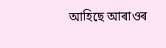আহিছে আৰাওৰ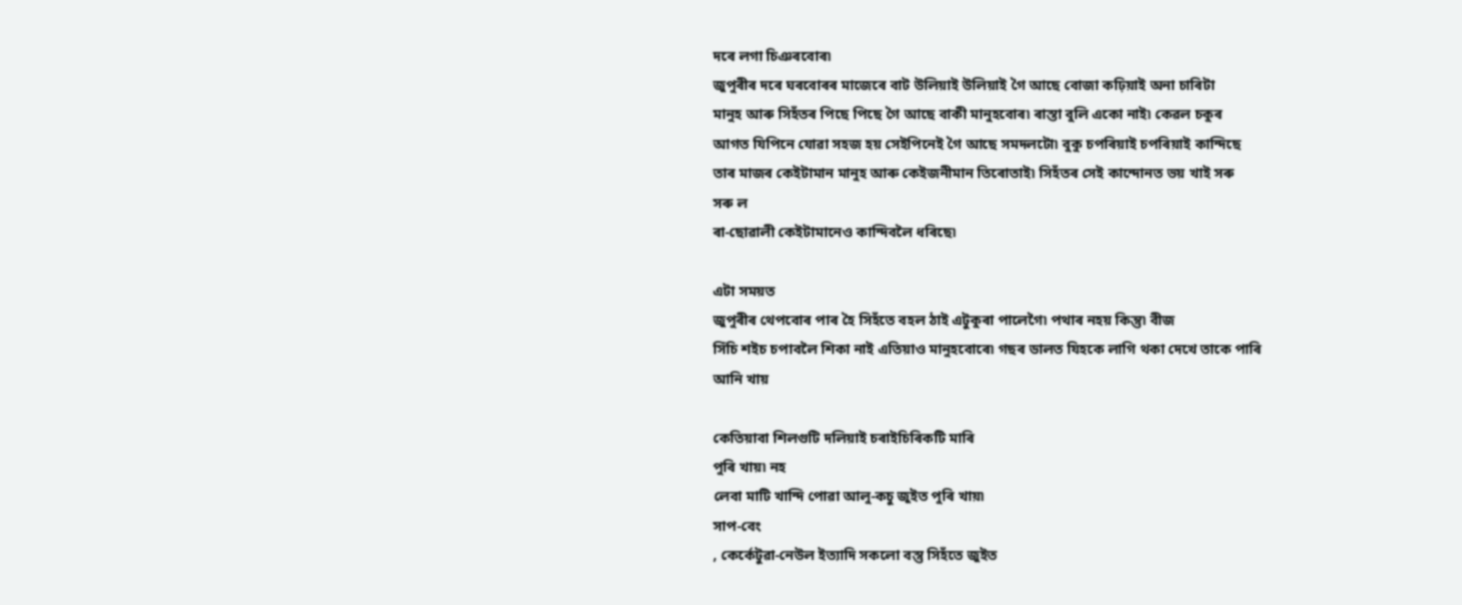দৰে লগা চিঞৰবোৰ৷
জুপুৰীৰ দৰে ঘৰবোৰৰ মাজেৰে বাট উলিয়াই উলিয়াই গৈ আছে বোজা কঢ়িয়াই অনা চাৰিটা
মানুহ আৰু সিহঁতৰ পিছে পিছে গৈ আছে বাকী মানুহবোৰ৷ ৰাস্তা বুলি একো নাই৷ কেৱল চকুৰ
আগত যিপিনে যোৱা সহজ হয় সেইপিনেই গৈ আছে সমদলটো৷ বুকু চপৰিয়াই চপৰিয়াই কান্দিছে
তাৰ মাজৰ কেইটামান মানুহ আৰু কেইজনীমান তিৰোতাই৷ সিহঁতৰ সেই কান্দোনত ভয় খাই সৰু
সৰু ল
ৰা-ছোৱালী কেইটামানেও কান্দিবলৈ ধৰিছে৷

এটা সময়ত
জুপুৰীৰ থেপবোৰ পাৰ হৈ সিহঁতে বহল ঠাই এটুকুৰা পালেগৈ৷ পথাৰ নহয় কিন্তু৷ বীজ
সিঁচি শইচ চপাবলৈ শিকা নাই এতিয়াও মানুহবোৰে৷ গছৰ ডালত যিহকে লাগি থকা দেখে তাকে পাৰি
আনি খায়

কেতিয়াবা শিলগুটি দলিয়াই চৰাইচিৰিকটি মাৰি
পুৰি খায়৷ নহ
লেবা মাটি খান্দি পোৱা আলু-কচু জুইত পুৰি খায়৷
সাপ-বেং
, কেৰ্কেটুৱা-নেউল ইত্যাদি সকলো বস্তু সিহঁতে জুইত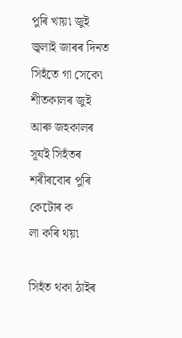পুৰি খায়৷ জুই জ্বলাই জাৰৰ দিনত সিহঁতে গা সেকে৷ শীতকালৰ জুই আৰু জহকালৰ সূৰ্যই সিহঁতৰ
শৰীৰবোৰ পুৰি কেটোৰ ক
লা কৰি থয়৷

সিহঁত থকা ঠাইৰ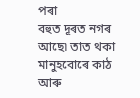পৰা
বহুত দূৰত নগৰ আছে৷ তাত থকা মানুহবোৰে কাঠ আৰু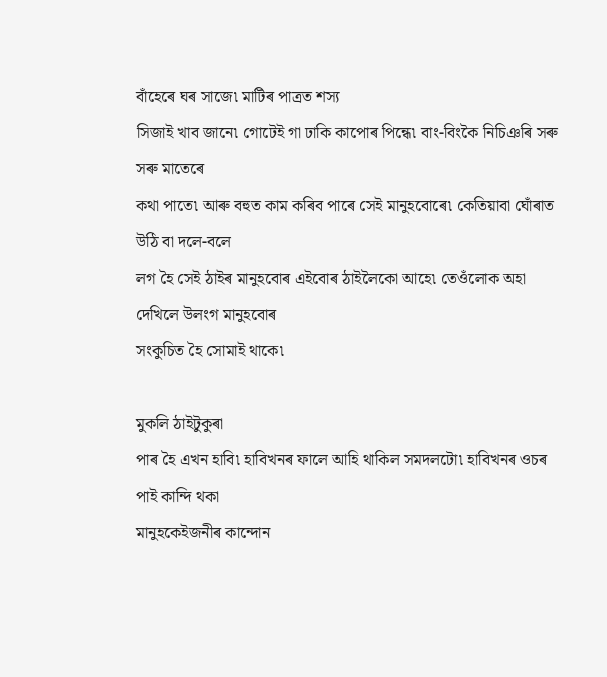বাঁহেৰে ঘৰ সাজে৷ মাটিৰ পাত্ৰত শস্য
সিজাই খাব জানে৷ গোটেই গা ঢাকি কাপোৰ পিন্ধে৷ বাং-বিংকৈ নিচিঞৰি সৰু সৰু মাতেৰে
কথা পাতে৷ আৰু বহুত কাম কৰিব পাৰে সেই মানুহবোৰে৷ কেতিয়াবা ঘোঁৰাত উঠি বা দলে-বলে
লগ হৈ সেই ঠাইৰ মানুহবোৰ এইবোৰ ঠাইলৈকো আহে৷ তেওঁলোক অহা দেখিলে উলংগ মানুহবোৰ
সংকুচিত হৈ সোমাই থাকে৷

মুকলি ঠাইটুকুৰা
পাৰ হৈ এখন হাবি৷ হাবিখনৰ ফালে আহি থাকিল সমদলটো৷ হাবিখনৰ ওচৰ পাই কান্দি থকা
মানুহকেইজনীৰ কান্দোন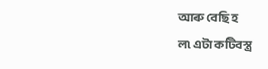আৰু বেছি হ
ল৷ এটা কটিবস্ত্র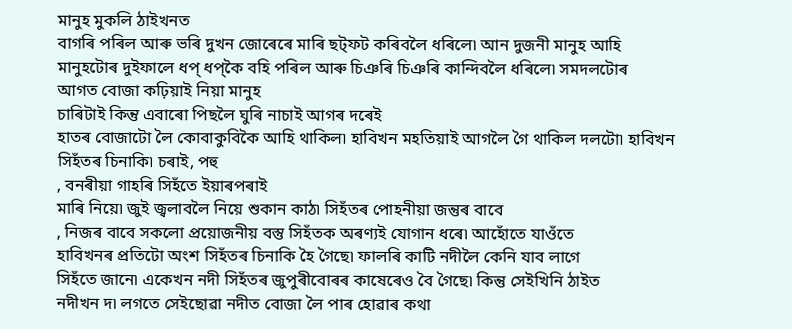মানুহ মুকলি ঠাইখনত
বাগৰি পৰিল আৰু ভৰি দুখন জোৰেৰে মাৰি ছট্‌ফট কৰিবলৈ ধৰিলে৷ আন দুজনী মানুহ আহি
মানুহটোৰ দুইফালে ধপ্‌ ধপ্‌কৈ বহি পৰিল আৰু চিঞৰি চিঞৰি কান্দিবলৈ ধৰিলে৷ সমদলটোৰ
আগত বোজা কঢ়িয়াই নিয়া মানুহ
চাৰিটাই কিন্তু এবাৰো পিছলৈ ঘুৰি নাচাই আগৰ দৰেই
হাতৰ বোজাটো লৈ কোবাকুবিকৈ আহি থাকিল৷ হাবিখন মহতিয়াই আগলৈ গৈ থাকিল দলটো৷ হাবিখন
সিহঁতৰ চিনাকি৷ চৰাই, পহু
, বনৰীয়া গাহৰি সিহঁতে ইয়াৰপৰাই
মাৰি নিয়ে৷ জুই জ্বলাবলৈ নিয়ে শুকান কাঠ৷ সিহঁতৰ পোহনীয়া জন্তুৰ বাবে
, নিজৰ বাবে সকলো প্রয়োজনীয় বস্তু সিহঁতক অৰণ্যই যোগান ধৰে৷ আহোঁতে যাওঁতে
হাবিখনৰ প্ৰতিটো অংশ সিহঁতৰ চিনাকি হৈ গৈছে৷ ফালৰি কাটি নদীলৈ কেনি যাব লাগে
সিহঁতে জানে৷ একেখন নদী সিহঁতৰ জুপুৰীবোৰৰ কাষেৰেও বৈ গৈছে৷ কিন্তু সেইখিনি ঠাইত
নদীখন দ৷ লগতে সেইছোৱা নদীত বোজা লৈ পাৰ হোৱাৰ কথা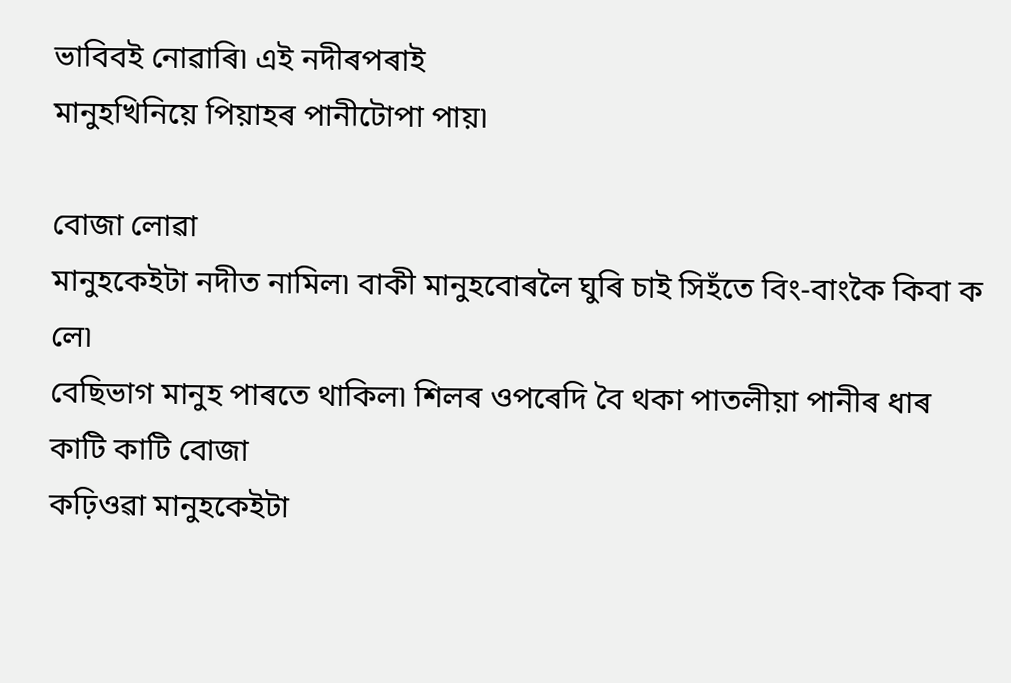ভাবিবই নোৱাৰি৷ এই নদীৰপৰাই
মানুহখিনিয়ে পিয়াহৰ পানীটোপা পায়৷

বোজা লোৱা
মানুহকেইটা নদীত নামিল৷ বাকী মানুহবোৰলৈ ঘুৰি চাই সিহঁতে বিং-বাংকৈ কিবা ক
লে৷
বেছিভাগ মানুহ পাৰতে থাকিল৷ শিলৰ ওপৰেদি বৈ থকা পাতলীয়া পানীৰ ধাৰ কাটি কাটি বোজা
কঢ়িওৱা মানুহকেইটা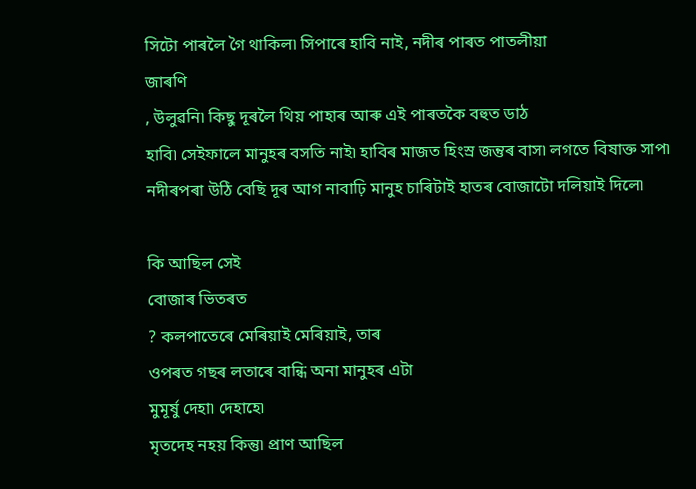সিটো পাৰলৈ গৈ থাকিল৷ সিপাৰে হাবি নাই, নদীৰ পাৰত পাতলীয়া
জাৰণি
, উলুৱনি৷ কিছু দূৰলৈ থিয় পাহাৰ আৰু এই পাৰতকৈ বহুত ডাঠ
হাবি৷ সেইফালে মানুহৰ বসতি নাই৷ হাবিৰ মাজত হিংস্ৰ জন্তুৰ বাস৷ লগতে বিষাক্ত সাপ৷
নদীৰপৰা উঠি বেছি দূৰ আগ নাবাঢ়ি মানুহ চাৰিটাই হাতৰ বোজাটো দলিয়াই দিলে৷

কি আছিল সেই
বোজাৰ ভিতৰত
? কলপাতেৰে মেৰিয়াই মেৰিয়াই, তাৰ
ওপৰত গছৰ লতাৰে বান্ধি অনা মানুহৰ এটা
মুমূৰ্ষু দেহা৷ দেহাহে৷
মৃতদেহ নহয় কিন্তু৷ প্ৰাণ আছিল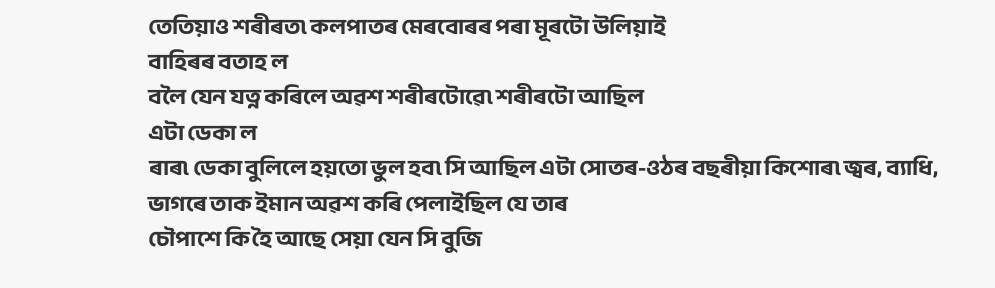তেতিয়াও শৰীৰত৷ কলপাতৰ মেৰবোৰৰ পৰা মূৰটো উলিয়াই
বাহিৰৰ বতাহ ল
বলৈ যেন যত্ন কৰিলে অৱশ শৰীৰটোৱে৷ শৰীৰটো আছিল
এটা ডেকা ল
ৰাৰ৷ ডেকা বুলিলে হয়তো ভুল হব৷ সি আছিল এটা সোতৰ-ওঠৰ বছৰীয়া কিশোৰ৷ জ্বৰ, ব্যাধি,
ভাগৰে তাক ইমান অৱশ কৰি পেলাইছিল যে তাৰ
চৌপাশে কি হৈ আছে সেয়া যেন সি বুজি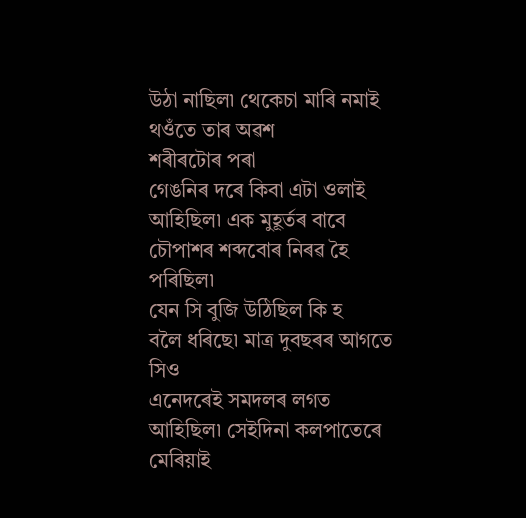উঠা নাছিল৷ থেকেচা মাৰি নমাই থওঁতে তাৰ অৱশ
শৰীৰটোৰ পৰা
গেঙনিৰ দৰে কিবা এটা ওলাই আহিছিল৷ এক মুহূৰ্তৰ বাবে চৌপাশৰ শব্দবোৰ নিৰৱ হৈ পৰিছিল৷
যেন সি বুজি উঠিছিল কি হ
বলৈ ধৰিছে৷ মাত্ৰ দুবছৰৰ আগতে সিও
এনেদৰেই সমদলৰ লগত আহিছিল৷ সেইদিনা কলপাতেৰে মেৰিয়াই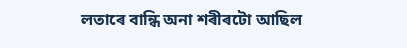লতাৰে বান্ধি অনা শৰীৰটো আছিল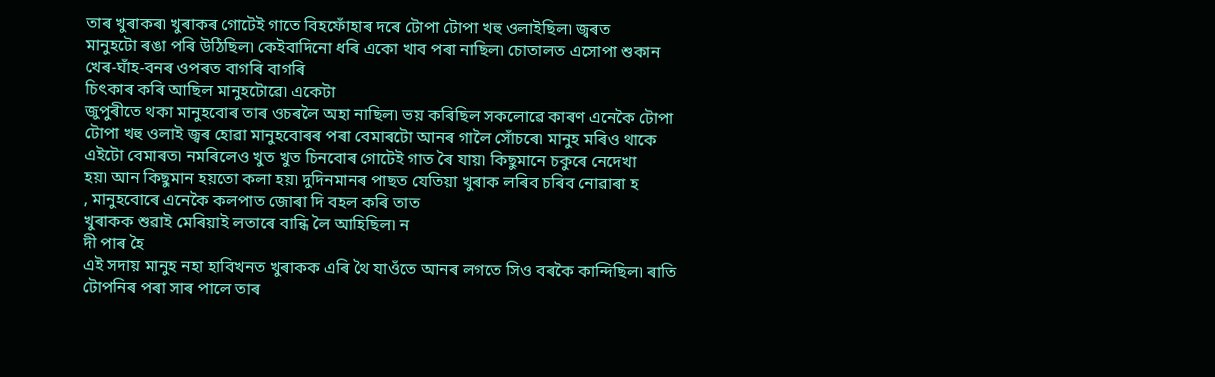তাৰ খুৰাকৰ৷ খুৰাকৰ গোটেই গাতে বিহফোঁহাৰ দৰে টোপা টোপা খহু ওলাইছিল৷ জ্বৰত
মানুহটো ৰঙা পৰি উঠিছিল৷ কেইবাদিনো ধৰি একো খাব পৰা নাছিল৷ চোতালত এসোপা শুকান খেৰ-ঘাঁহ-বনৰ ওপৰত বাগৰি বাগৰি
চিৎকাৰ কৰি আছিল মানুহটোৱে৷ একেটা
জুপুৰীতে থকা মানুহবোৰ তাৰ ওচৰলৈ অহা নাছিল৷ ভয় কৰিছিল সকলোৱে কাৰণ এনেকৈ টোপা
টোপা খহু ওলাই জ্বৰ হোৱা মানুহবোৰৰ পৰা বেমাৰটো আনৰ গালৈ সোঁচৰে৷ মানুহ মৰিও থাকে
এইটো বেমাৰত৷ নমৰিলেও খুত খুত চিনবোৰ গোটেই গাত ৰৈ যায়৷ কিছুমানে চকুৰে নেদেখা
হয়৷ আন কিছুমান হয়তো কলা হয়৷ দুদিনমানৰ পাছত যেতিয়া খুৰাক লৰিব চৰিব নোৱাৰা হ
, মানুহবোৰে এনেকৈ কলপাত জোৰা দি বহল কৰি তাত
খুৰাকক শুৱাই মেৰিয়াই লতাৰে বান্ধি লৈ আহিছিল৷ ন
দী পাৰ হৈ
এই সদায় মানুহ নহা হাবিখনত খুৰাকক এৰি থৈ যাওঁতে আনৰ লগতে সিও বৰকৈ কান্দিছিল৷ ৰাতি
টোপনিৰ পৰা সাৰ পালে তাৰ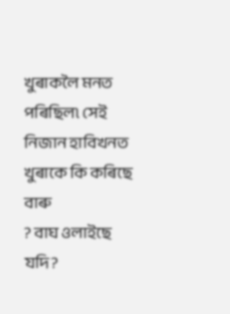খুৰাকলৈ মনত পৰিছিল৷ সেই নিজান হাবিখনত খুৰাকে কি কৰিছে
বাৰু
? বাঘ ওলাইছে যদি?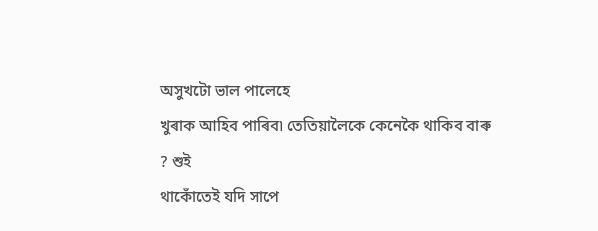অসুখটো ভাল পালেহে
খুৰাক আহিব পাৰিব৷ তেতিয়ালৈকে কেনেকৈ থাকিব বাৰু
? শুই
থাকোঁতেই যদি সাপে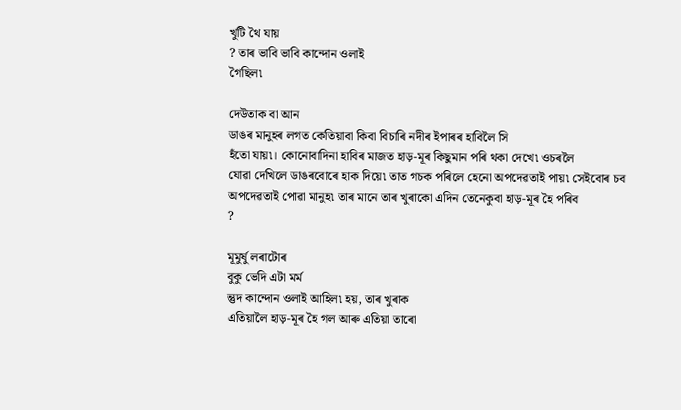খুটি থৈ যায়
? তাৰ ভাবি ভাবি কান্দোন ওলাই
গৈছিল৷

দেউতাক বা আন
ডাঙৰ মানুহৰ লগত কেতিয়াবা কিবা বিচাৰি নদীৰ ইপাৰৰ হাবিলৈ সি
হঁতো যায়৷। কোনোবাদিনা হাবিৰ মাজত হাড়-মূৰ কিছুমান পৰি থকা দেখে৷ ওচৰলৈ
যোৱা দেখিলে ডাঙৰবোৰে হাক দিয়ে৷ তাত গচক পৰিলে হেনো অপদেৱতাই পায়৷ সেইবোৰ চব
অপদেৱতাই পোৱা মানুহ৷ তাৰ মানে তাৰ খুৰাকো এদিন তেনেকুবা হাড়-মূৰ হৈ পৰিব
?

মূমুৰ্ষু লৰাটোৰ
বুকু ভেদি এটা মৰ্ম
ন্তুদ কান্দোন ওলাই আহিল৷ হয়, তাৰ খুৰাক
এতিয়ালৈ হাড়-মূৰ হৈ গল আৰু এতিয়া তাৰো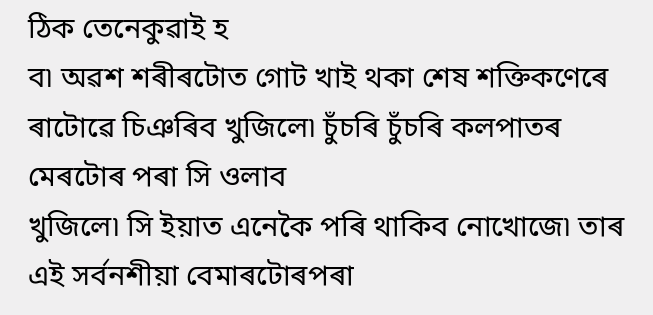ঠিক তেনেকুৱাই হ
ব৷ অৱশ শৰীৰটোত গোট খাই থকা শেষ শক্তিকণেৰে
ৰাটোৱে চিঞৰিব খুজিলে৷ চুঁচৰি চুঁচৰি কলপাতৰ মেৰটোৰ পৰা সি ওলাব
খুজিলে৷ সি ইয়াত এনেকৈ পৰি থাকিব নোখোজে৷ তাৰ এই সৰ্বনশীয়া বেমাৰটোৰপৰা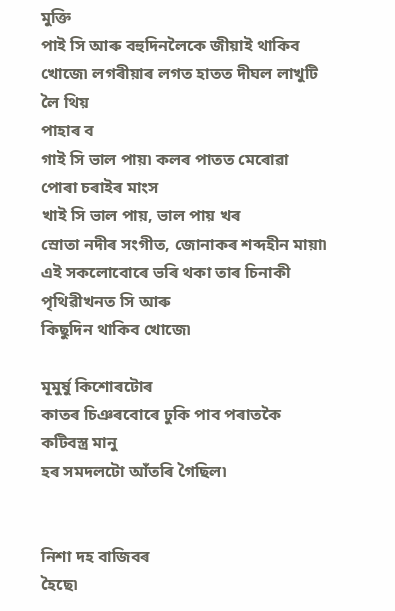মুক্তি
পাই সি আৰু বহুদিনলৈকে জীয়াই থাকিব খোজে৷ লগৰীয়াৰ লগত হাতত দীঘল লাখুটি লৈ থিয়
পাহাৰ ব
গাই সি ভাল পায়৷ কলৰ পাতত মেৰোৱা পোৰা চৰাইৰ মাংস
খাই সি ভাল পায়, ভাল পায় খৰ
স্ৰোতা নদীৰ সংগীত, জোনাকৰ শব্দহীন মায়া৷ এই সকলোবোৰে ভৰি থকা তাৰ চিনাকী পৃথিৱীখনত সি আৰু
কিছুদিন থাকিব খোজে৷

মূমুৰ্ষু কিশোৰটোৰ
কাতৰ চিঞৰবোৰে ঢুকি পাব পৰাতকৈ কটিবস্ত্ৰ মানু
হৰ সমদলটো আঁতৰি গৈছিল৷


নিশা দহ বাজিবৰ
হৈছে৷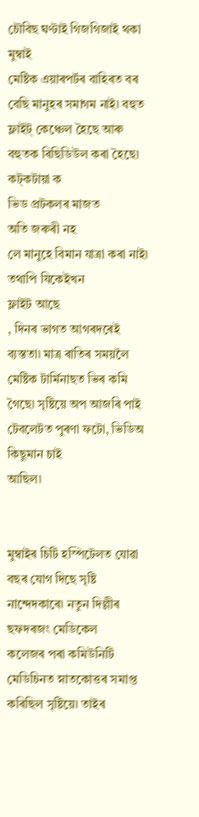চৌবিছ ঘণ্টাই গিজগিজাই থকা মুম্বাই
মেষ্টিক এয়াৰপৰ্টৰ বাহিৰত বৰ বেছি মানুহৰ সমাগম নাই৷ বহুত ফ্লাইট্‌ কেঞ্চেল হৈছে আৰু
বহুতক ৰিছিডিউল কৰা হৈছে৷ কট্‌কটায়া ক
ভিড প্রটকলৰ মাজত
অতি জৰুৰী নহ
লে মানুহে বিমান যাত্ৰা কৰা নাই৷ তথাপি যিকেইখন
ফ্লাইট আছে
, দিনৰ ভাগত আগৰদৰেই ব্যস্ততা৷ মাত্র ৰাতিৰ সময়লৈ
মেষ্টিক টাৰ্মিনাছত ভিৰ কমি গৈছে৷ সৃষ্টিয়ে অপ আজৰি পাই টেবলেটত পুৰণা ফটো, ভিডিঅ কিছুমান চাই
আছিল৷


মুম্বাইৰ চিটি হস্পিটেলত যোৱা বছৰ যোগ দিছে সৃষ্টি নান্দেদকাৰে৷ নতুন দিল্লীৰ ছফদৰজং মেডিকেল
কলেজৰ পৰা কমিউনিটি মেডিচিনত স্নাতকোত্তৰ সমাপ্ত কৰিছিল সৃষ্টিয়ে৷ তাইৰ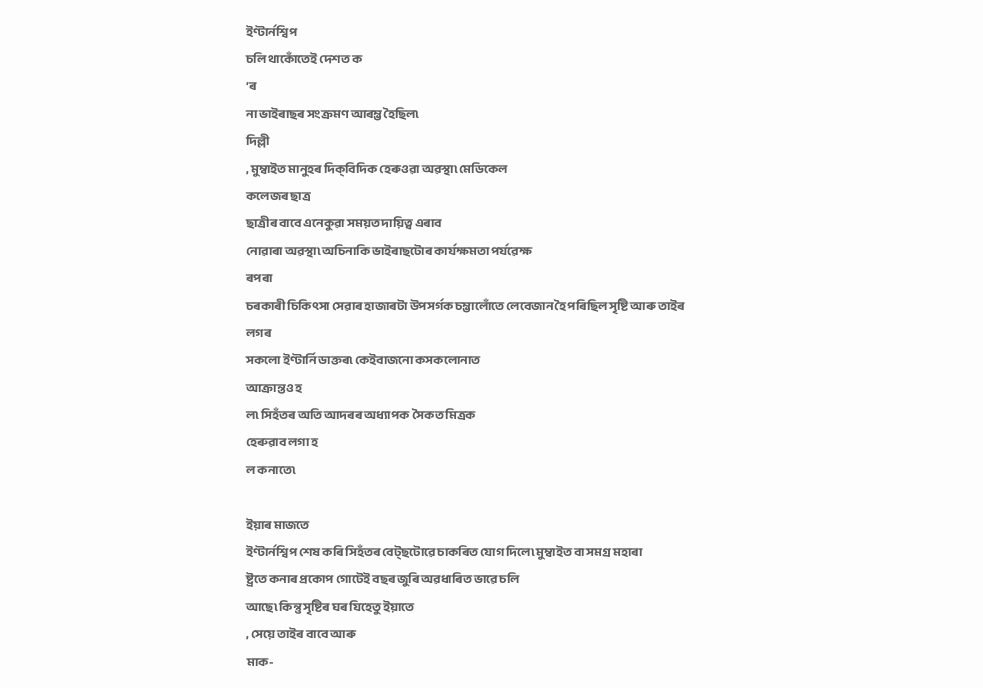ইণ্টাৰ্নশ্বিপ
চলি থাকোঁতেই দেশত ক
’ৰ
না ভাইৰাছৰ সংক্ৰমণ আৰম্ভ হৈছিল৷
দিল্লী
, মুম্বাইত মানুহৰ দিক্‌বিদিক হেৰুওৱা অৱস্থা৷ মেডিকেল
কলেজৰ ছাত্র
ছাত্ৰীৰ বাবে এনেকুৱা সময়ত দায়িত্ব এৰাব
নোৱাৰা অৱস্থা৷ অচিনাকি ভাইৰাছটোৰ কাৰ্যক্ষমতা পৰ্যৱেক্ষ
ৰপৰা
চৰকাৰী চিকিৎসা সেৱাৰ হাজাৰটা উপসৰ্গক চম্ভালোঁতে লেবেজান হৈ পৰিছিল সৃষ্টি আৰু তাইৰ
লগৰ
সকলো ইণ্টাৰ্নি ডাক্তৰ৷ কেইবাজনো কসকলোনাত
আক্ৰান্তও হ
ল৷ সিহঁতৰ অতি আদৰৰ অধ্যাপক  সৈকত মিত্ৰক
হেৰুৱাব লগা হ
ল কনাতে৷

ইয়াৰ মাজতে
ইণ্টাৰ্নশ্বিপ শেষ কৰি সিহঁতৰ বেট্‌ছটোৱে চাকৰিত যোগ দিলে৷ মুম্বাইত বা সমগ্ৰ মহাৰা
ষ্ট্ৰতে কনাৰ প্ৰকোপ গোটেই বছৰ জুৰি অৱধাৰিত ভাৱে চলি
আছে৷ কিন্তু সৃষ্টিৰ ঘৰ যিহেতু ইয়াতে
, সেয়ে তাইৰ বাবে আৰু
মাক-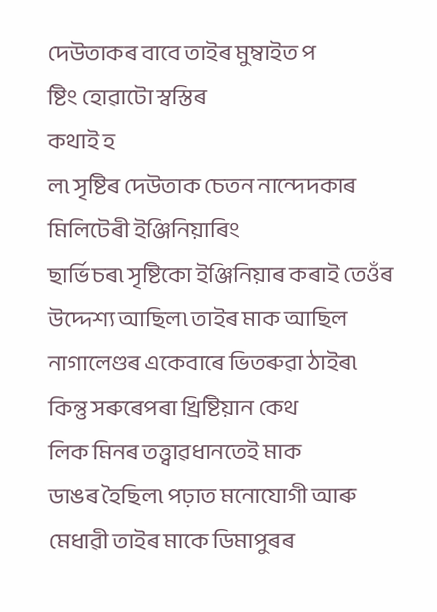দেউতাকৰ বাবে তাইৰ মুম্বাইত প
ষ্টিং হোৱাটো স্বস্তিৰ
কথাই হ
ল৷ সৃষ্টিৰ দেউতাক চেতন নান্দেদকাৰ মিলিটেৰী ইঞ্জিনিয়াৰিং
ছাৰ্ভিচৰ৷ সৃষ্টিকো ইঞ্জিনিয়াৰ কৰাই তেওঁৰ উদ্দেশ্য আছিল৷ তাইৰ মাক আছিল
নাগালেণ্ডৰ একেবাৰে ভিতৰুৱা ঠাইৰ৷ কিন্তু সৰুৰেপৰা খ্ৰিষ্টিয়ান কেথ
লিক মিনৰ তত্ত্বাৱধানতেই মাক
ডাঙৰ হৈছিল৷ পঢ়াত মনোযোগী আৰু মেধাৱী তাইৰ মাকে ডিমাপুৰৰ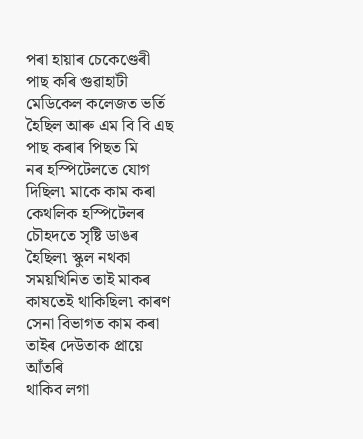পৰা হায়াৰ চেকেণ্ডেৰী
পাছ কৰি গুৱাহাটী মেডিকেল কলেজত ভৰ্তি হৈছিল আৰু এম বি বি এছ পাছ কৰাৰ পিছত মি
নৰ হস্পিটেলতে যোগ দিছিল৷ মাকে কাম কৰা কেথলিক হস্পিটেলৰ চৌহদতে সৃষ্টি ডাঙৰ হৈছিল৷ স্কুল নথকা
সময়খিনিত তাই মাকৰ কাষতেই থাকিছিল৷ কাৰণ সেনা বিভাগত কাম কৰা তাইৰ দেউতাক প্রায়ে আঁতৰি
থাকিব লগা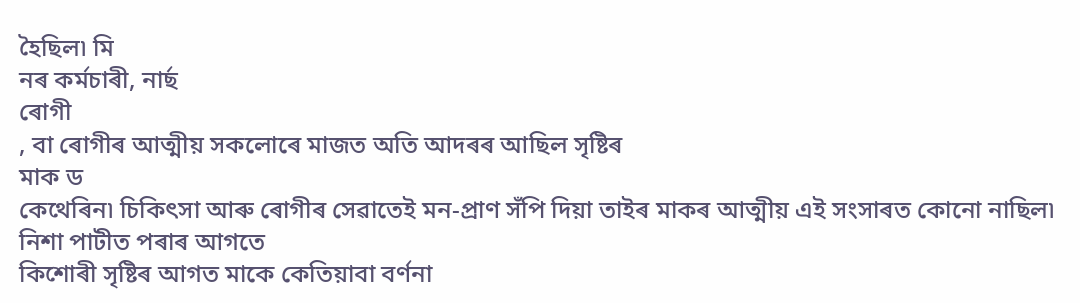হৈছিল৷ মি
নৰ কৰ্মচাৰী, নাৰ্ছ
ৰোগী
, বা ৰোগীৰ আত্মীয় সকলোৰে মাজত অতি আদৰৰ আছিল সৃষ্টিৰ
মাক ড
কেথেৰিন৷ চিকিৎসা আৰু ৰোগীৰ সেৱাতেই মন-প্ৰাণ সঁপি দিয়া তাইৰ মাকৰ আত্মীয় এই সংসাৰত কোনো নাছিল৷ নিশা পাটীত পৰাৰ আগতে
কিশোৰী সৃষ্টিৰ আগত মাকে কেতিয়াবা বৰ্ণনা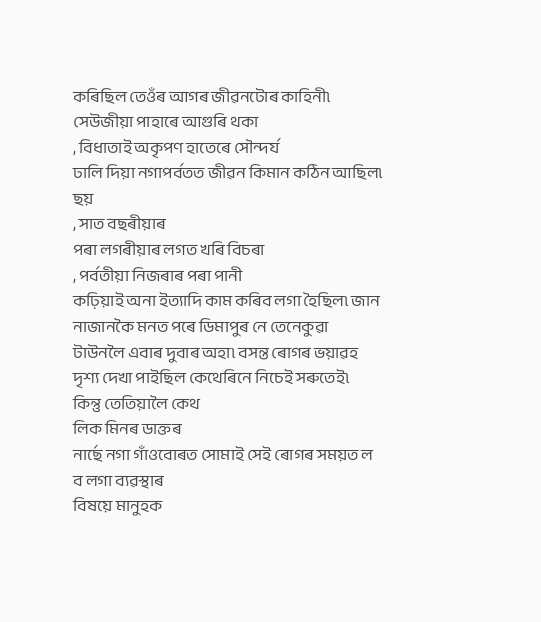কৰিছিল তেওঁৰ আগৰ জীৱনটোৰ কাহিনী৷
সেউজীয়া পাহাৰে আগুৰি থকা
, বিধাতাই অকৃপণ হাতেৰে সৌন্দৰ্য
ঢালি দিয়া নগাপৰ্বতত জীৱন কিমান কঠিন আছিল৷ ছয়
, সাত বছৰীয়াৰ
পৰা লগৰীয়াৰ লগত খৰি বিচৰা
, পৰ্বতীয়া নিজৰাৰ পৰা পানী
কঢ়িয়াই অনা ইত্যাদি কাম কৰিব লগা হৈছিল৷ জান নাজানকৈ মনত পৰে ডিমাপুৰ নে তেনেকুৱা
টাউনলৈ এবাৰ দুবাৰ অহা৷ বসন্ত ৰোগৰ ভয়াৱহ দৃশ্য দেখা পাইছিল কেথেৰিনে নিচেই সৰুতেই৷
কিন্তু তেতিয়ালৈ কেথ
লিক মিনৰ ডাক্তৰ
নাৰ্ছে নগা গাঁওবোৰত সোমাই সেই ৰোগৰ সময়ত ল
ব লগা ব্যৱস্থাৰ
বিষয়ে মানুহক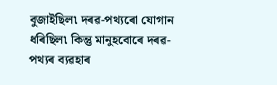বুজাইছিল৷ দৰৱ-পথ্যৰো যোগান ধৰিছিল৷ কিন্তু মানুহবোৰে দৰৱ-পথ্যৰ ব্যৱহাৰ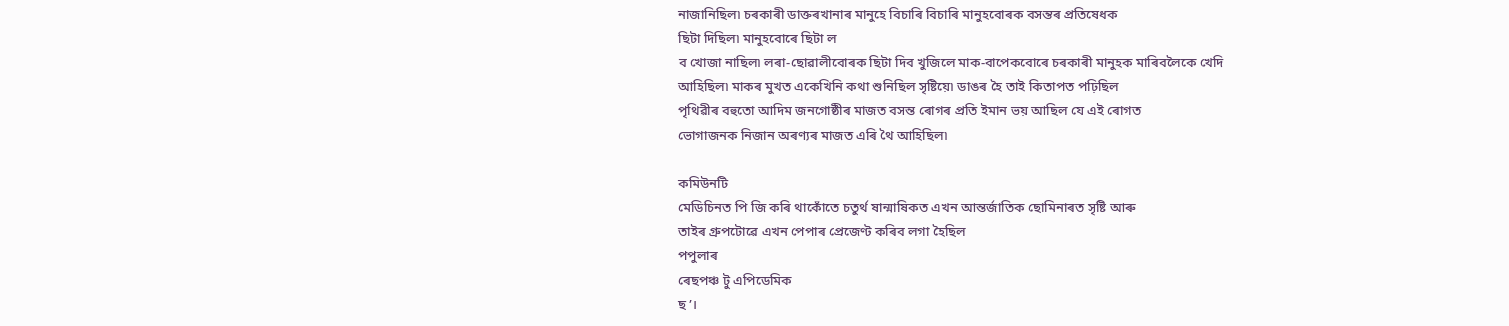নাজানিছিল৷ চৰকাৰী ডাক্তৰখানাৰ মানুহে বিচাৰি বিচাৰি মানুহবোৰক বসন্তৰ প্ৰতিষেধক
ছিটা দিছিল৷ মানুহবোৰে ছিটা ল
ব খোজা নাছিল৷ লৰা-ছোৱালীবোৰক ছিটা দিব খুজিলে মাক-বাপেকবোৰে চৰকাৰী মানুহক মাৰিবলৈকে খেদি
আহিছিল৷ মাকৰ মুখত একেখিনি কথা শুনিছিল সৃষ্টিয়ে৷ ডাঙৰ হৈ তাই কিতাপত পঢ়িছিল
পৃথিৱীৰ বহুতো আদিম জনগোষ্ঠীৰ মাজত বসন্ত ৰোগৰ প্রতি ইমান ভয় আছিল যে এই ৰোগত
ভোগাজনক নিজান অৰণ্যৰ মাজত এৰি থৈ আহিছিল৷

কমিউনটি
মেডিচিনত পি জি কৰি থাকোঁতে চতুৰ্থ ষান্মাষিকত এখন আন্তৰ্জাতিক ছোমিনাৰত সৃষ্টি আৰু
তাইৰ গ্ৰুপটোৱে এখন পেপাৰ প্ৰেজেণ্ট কৰিব লগা হৈছিল
পপুলাৰ
ৰেছপঞ্চ টু এপিডেমিক
ছ’।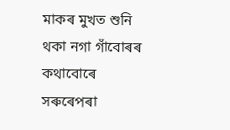মাকৰ মুখত শুনি থকা নগা গাঁবোৰৰ কথাবোৰে সৰুৰেপৰা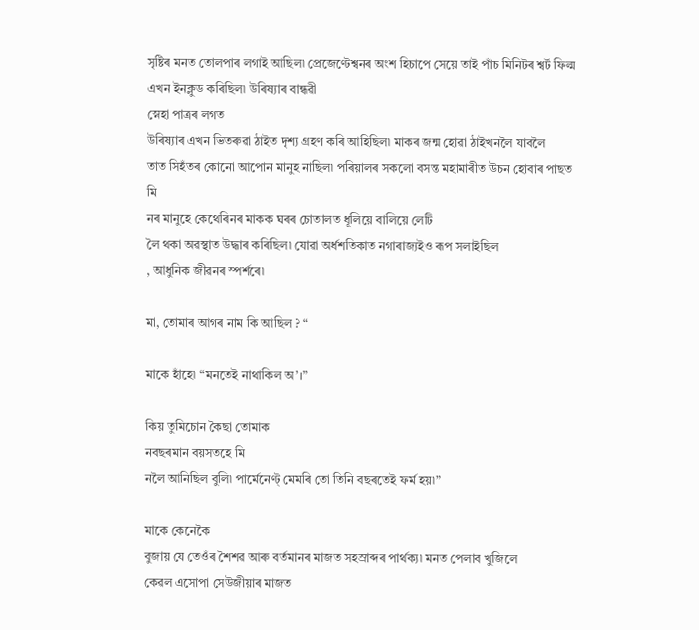সৃষ্টিৰ মনত তোলপাৰ লগাই আছিল৷ প্ৰেজেণ্টেশ্বনৰ অংশ হিচাপে সেয়ে তাই পাঁচ মিনিটৰ শ্বৰ্ট ফিল্ম
এখন ইনক্লুড কৰিছিল৷ উৰিষ্যাৰ বান্ধৱী
স্নেহা পাত্ৰৰ লগত
উৰিষ্যাৰ এখন ভিতৰুৱা ঠাইত দৃশ্য গ্ৰহণ কৰি আহিছিল৷ মাকৰ জন্ম হোৱা ঠাইখনলৈ যাবলৈ
তাত সিহঁতৰ কোনো আপোন মানুহ নাছিল৷ পৰিয়ালৰ সকলো বসন্ত মহামাৰীত উচন হোবাৰ পাছত
মি
নৰ মানুহে কেথেৰিনৰ মাকক ঘৰৰ চোতালত ধূলিয়ে বালিয়ে লেটি
লৈ থকা অৱস্থাত উদ্ধাৰ কৰিছিল৷ যোৱা অৰ্ধশতিকাত নগাৰাজ্যইও ৰূপ সলাইছিল
, আধুনিক জীৱনৰ স্পৰ্শৰে৷

মা, তোমাৰ আগৰ নাম কি আছিল ? “

মাকে হাঁহে৷ “মনতেই নাথাকিল অ’।”

কিয় তুমিচোন কৈছা তোমাক
নবছৰমান বয়সতহে মি
নলৈ আনিছিল বুলি৷ পাৰ্মেনেণ্ট্ মেমৰি তো তিনি বছৰতেই ফৰ্ম হয়৷”

মাকে কেনেকৈ
বুজায় যে তেওঁৰ শৈশৱ আৰু বৰ্তমানৰ মাজত সহস্ৰাব্দৰ পাৰ্থক্য৷ মনত পেলাব খুজিলে
কেৱল এসোপা সেউজীয়াৰ মাজত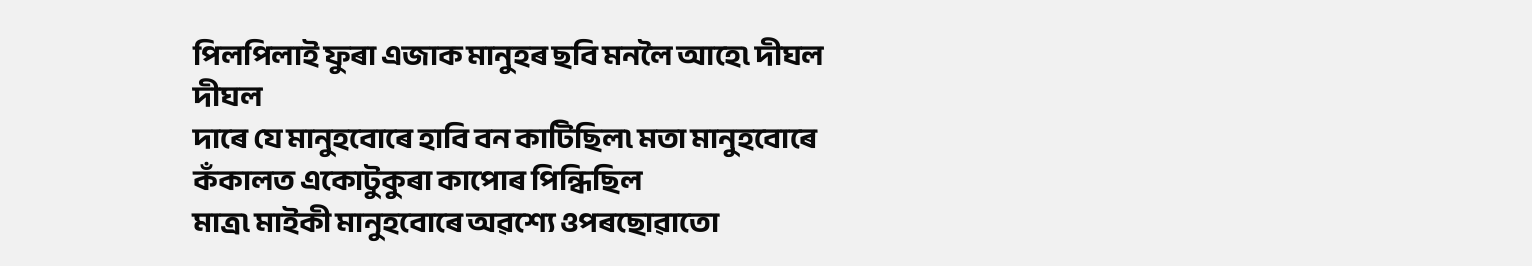পিলপিলাই ফুৰা এজাক মানুহৰ ছবি মনলৈ আহে৷ দীঘল দীঘল
দাৰে যে মানুহবোৰে হাবি বন কাটিছিল৷ মতা মানুহবোৰে কঁকালত একোটুকুৰা কাপোৰ পিন্ধিছিল
মাত্র৷ মাইকী মানুহবোৰে অৱশ্যে ওপৰছোৱাতো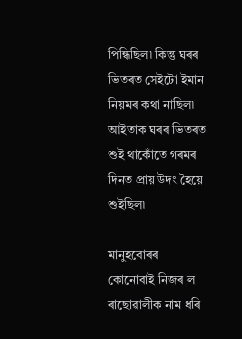পিন্ধিছিল৷ কিন্তু ঘৰৰ ভিতৰত সেইটো ইমান
নিয়মৰ কথা নাছিল৷ আইতাক ঘৰৰ ভিতৰত শুই থাকোঁতে গৰমৰ দিনত প্ৰায় উদং হৈয়ে শুইছিল৷

মানুহবোৰৰ
কোনোবাই নিজৰ ল
ৰাছোৱালীক নাম ধৰি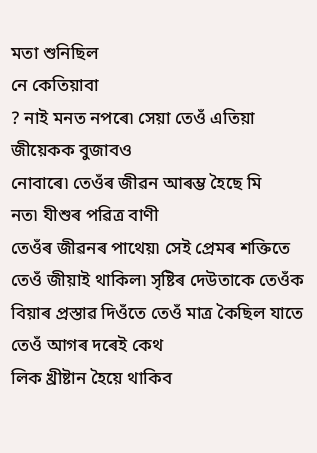মতা শুনিছিল
নে কেতিয়াবা
? নাই মনত নপৰে৷ সেয়া তেওঁ এতিয়া জীয়েকক বুজাবও
নোবাৰে৷ তেওঁৰ জীৱন আৰম্ভ হৈছে মি
নত৷ যীশুৰ পৱিত্ৰ বাণী
তেওঁৰ জীৱনৰ পাথেয়৷ সেই প্ৰেমৰ শক্তিতে তেওঁ জীয়াই থাকিল৷ সৃষ্টিৰ দেউতাকে তেওঁক
বিয়াৰ প্ৰস্তাৱ দিওঁতে তেওঁ মাত্র কৈছিল যাতে তেওঁ আগৰ দৰেই কেথ
লিক খ্ৰীষ্টান হৈয়ে থাকিব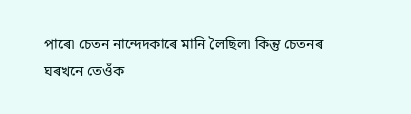পাৰে৷ চেতন নান্দেদকাৰে মানি লৈছিল৷ কিন্তু চেতনৰ
ঘৰখনে তেওঁক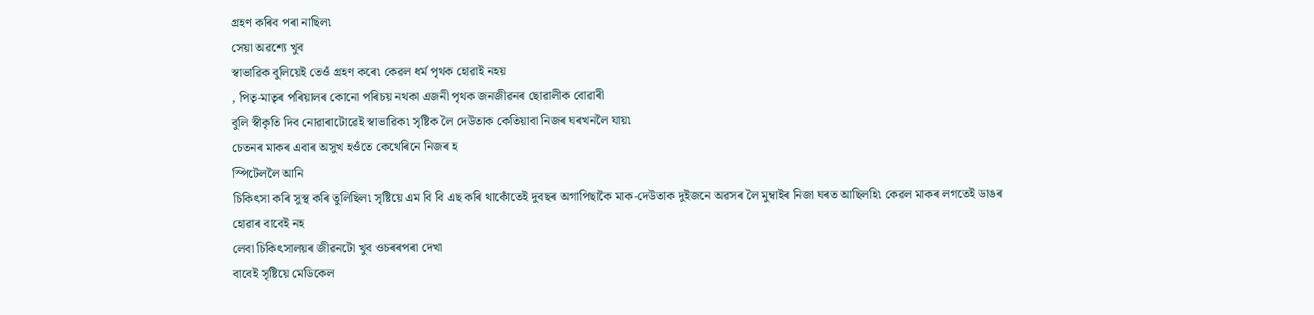গ্রহণ কৰিব পৰা নাছিল৷
সেয়া অৱশ্যে খুব
স্বাভাৱিক বুলিয়েই তেওঁ গ্রহণ কৰে৷ কেৱল ধৰ্ম পৃথক হোৱাই নহয়
, পিতৃ-মাতৃৰ পৰিয়ালৰ কোনো পৰিচয় নথকা এজনী পৃথক জনজীৱনৰ ছোৱালীক বোৱাৰী
বুলি স্বীকৃতি দিব নোৱাৰাটোৱেই স্বাভাৱিক৷ সৃষ্টিক লৈ দেউতাক কেতিয়াবা নিজৰ ঘৰখনলৈ যায়৷
চেতনৰ মাকৰ এবাৰ অসুখ হওঁতে কেথেৰিনে নিজৰ হ
স্পিটেললৈ আনি
চিকিৎসা কৰি সুস্থ কৰি তুলিছিল৷ সৃষ্টিয়ে এম বি বি এছ কৰি থাকোঁতেই দুবছৰ অগাপিছাকৈ মাক-দেউতাক দুইজনে অৱসৰ লৈ মুম্বাইৰ নিজা ঘৰত আছিলহি৷ কেৱল মাকৰ লগতেই ডাঙৰ
হোৱাৰ বাবেই নহ
লেবা চিকিৎসালয়ৰ জীৱনটো খুব ওচৰৰপৰা দেখা
বাবেই সৃষ্টিয়ে মেডিকেল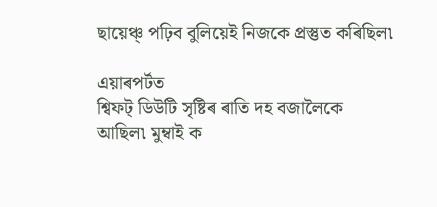ছায়েঞ্চ্ পঢ়িব বুলিয়েই নিজকে প্ৰস্তুত কৰিছিল৷

এয়াৰপৰ্টত
শ্বিফট্‌ ডিউটি সৃষ্টিৰ ৰাতি দহ বজালৈকে আছিল৷ মুম্বাই ক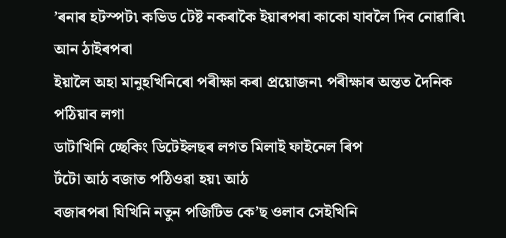’ৰনাৰ হটস্পট৷ কভিড টেষ্ট নকৰাকৈ ইয়াৰপৰা কাকো যাবলৈ দিব নোৱাৰি৷ আন ঠাইৰপৰা
ইয়ালৈ অহা মানুহখিনিৰো পৰীক্ষা কৰা প্ৰয়োজন৷ পৰীক্ষাৰ অন্তত দৈনিক পঠিয়াব লগা
ডাটাখিনি চ্ছেকিং ডিটেইলছৰ লগত মিলাই ফাইনেল ৰিপ
র্টটো আঠ বজাত পঠিওৱা হয়৷ আঠ
বজাৰপৰা যিখিনি নতুন পজিটিভ কে’ছ ওলাব সেইখিনি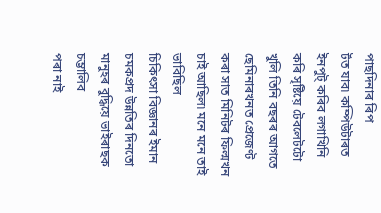পাছদিনাৰ ৰিপ
ৰ্টত যাব৷ কম্পিউটাৰত
ইনপুট্‌ কৰিব লগাখিনি কৰি সৃষ্টিয়ে টেবলেটটো খুলি তিনি বছৰৰ আগতে
ছেমিনাৰখনত প্ৰেজেণ্ট কৰা সাত মিনিটৰ ফিল্মখন চাই আছিল৷ মনে মনে তাই ভাবিছিল
চিকিৎসা বিজ্ঞানৰ ইমান চমকপ্ৰদ উন্নতিৰ দিনতো মানুহৰ বুদ্ধিয়ে ভাইৰাছক চম্ভালিব
পৰা নাই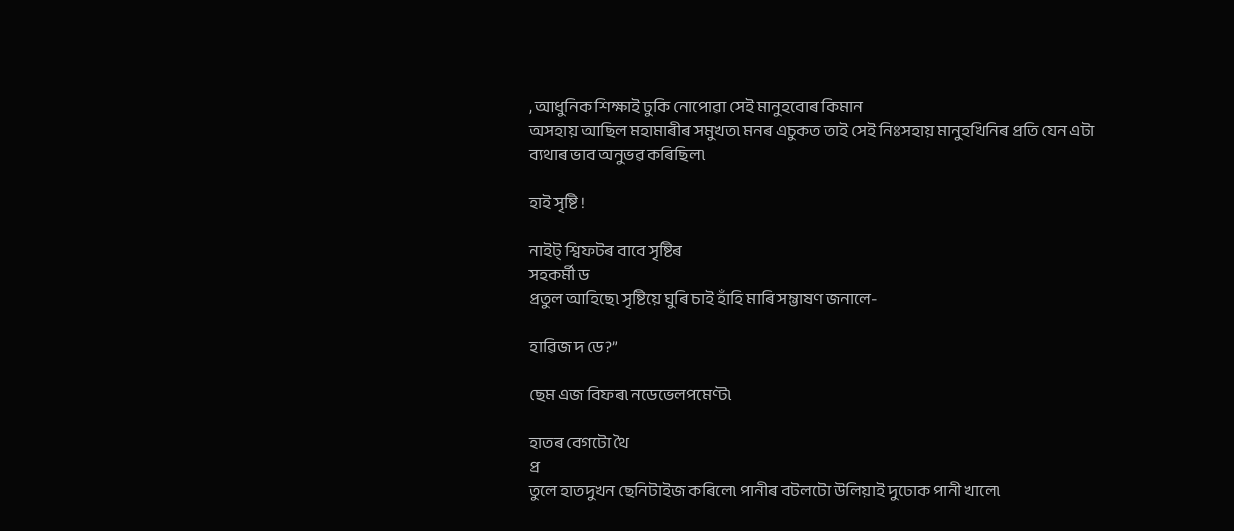, আধুনিক শিক্ষাই ঢুকি নোপোৱা সেই মানুহবোৰ কিমান
অসহায় আছিল মহামাৰীৰ সমুখত৷ মনৰ এচুকত তাই সেই নিঃসহায় মানুহখিনিৰ প্রতি যেন এটা
ব্যথাৰ ভাব অনুভৱ কৰিছিল৷

হাই সৃষ্টি !

নাইট্‌ শ্বিফটৰ বাবে সৃষ্টিৰ
সহকৰ্মী ড
প্ৰতুল আহিছে৷ সৃষ্টিয়ে ঘুৰি চাই হাঁহি মাৰি সম্ভাষণ জনালে-

হাৱিজ দ ডে?”

ছেম এজ বিফৰ৷ নডেভেলপমেণ্ট৷

হাতৰ বেগটো থৈ
প্র
তুলে হাতদুখন ছেনিটাইজ কৰিলে৷ পানীৰ বটলটো উলিয়াই দুঢোক পানী খালে৷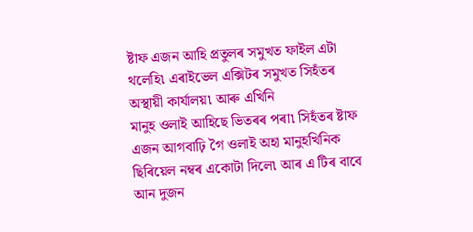ষ্টাফ এজন আহি প্রতুলৰ সমুখত ফাইল এটা থলেহি৷ এৰাইভেল এক্সিটৰ সমুখত সিহঁতৰ অস্থায়ী কাৰ্যালয়৷ আৰু এখিনি
মানুহ ওলাই আহিছে ভিতৰৰ পৰা৷ সিহঁতৰ ষ্টাফ এজন আগবাঢ়ি গৈ ওলাই অহা মানুহখিনিক
ছিৰিয়েল নম্বৰ একোটা দিলে৷ আৰ এ টিৰ বাবে আন দুজন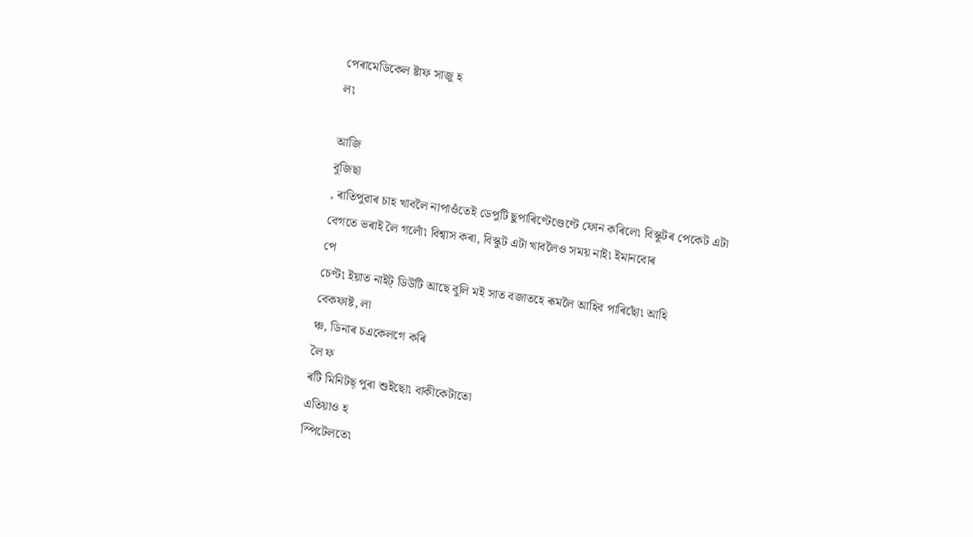পেৰামেডিকেল ষ্টাফ সাজু হ
ল৷

আজি
বুজিছা
, ৰাতিপুৱাৰ চাহ খাবলৈ নাপাওঁতেই ডেপুটি ছুপাৰিণ্টেণ্ডেণ্টে ফোন কৰিলে৷ বিস্কুটৰ পেকেট এটা বেগতে ভৰাই লৈ গলোঁ৷ বিশ্বাস কৰা, বিস্কুট এটা খাবলৈও সময় নাই৷ ইমানবোৰ
পে
চেণ্ট৷ ইয়াত নাইট্‌ ডিউটি আছে বুলি মই সাত বজাতহে ৰূমলৈ আহিব পাৰিছোঁ৷ আহি
বেকফাষ্ট, লা
ঞ্চ, ডিনাৰ চএকেলগে কৰি
লৈ ফ
ৰটি মিনিটছ্ পুৰা শুইছো৷ বাকীকেটাতো
এতিয়াও হ
স্পিটেলতে৷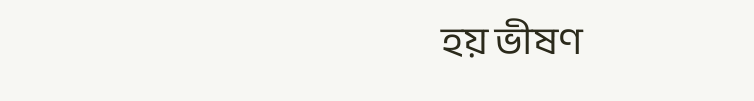হয় ভীষণ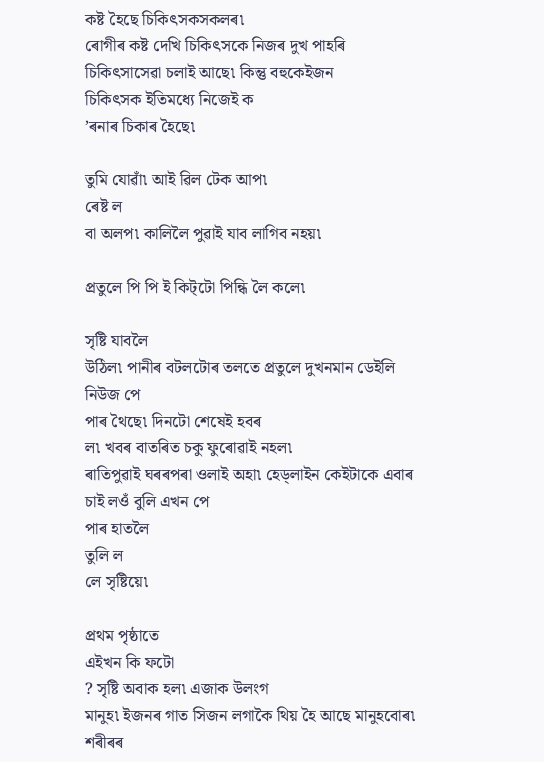কষ্ট হৈছে চিকিৎসকসকলৰ৷
ৰোগীৰ কষ্ট দেখি চিকিৎসকে নিজৰ দুখ পাহৰি চিকিৎসাসেৱা চলাই আছে৷ কিন্তু বহুকেইজন
চিকিৎসক ইতিমধ্যে নিজেই ক
’ৰনাৰ চিকাৰ হৈছে৷

তুমি যোৱাঁ৷ আই ৱিল টেক আপ৷
ৰেষ্ট ল
বা অলপ৷ কালিলৈ পুৱাই যাব লাগিব নহয়৷

প্ৰতুলে পি পি ই কিট্‌টো পিন্ধি লৈ কলে৷

সৃষ্টি যাবলৈ
উঠিল৷ পানীৰ বটলটোৰ তলতে প্রতুলে দুখনমান ডেইলি নিউজ পে
পাৰ থৈছে৷ দিনটো শেষেই হবৰ
ল৷ খবৰ বাতৰিত চকু ফুৰোৱাই নহল৷
ৰাতিপুৱাই ঘৰৰপৰা ওলাই অহা৷ হেড্‌লাইন কেইটাকে এবাৰ চাই লওঁ বুলি এখন পে
পাৰ হাতলৈ
তুলি ল
লে সৃষ্টিয়ে৷

প্রথম পৃষ্ঠাতে
এইখন কি ফটো
? সৃষ্টি অবাক হল৷ এজাক উলংগ
মানুহ৷ ইজনৰ গাত সিজন লগাকৈ থিয় হৈ আছে মানুহবোৰ৷ শৰীৰৰ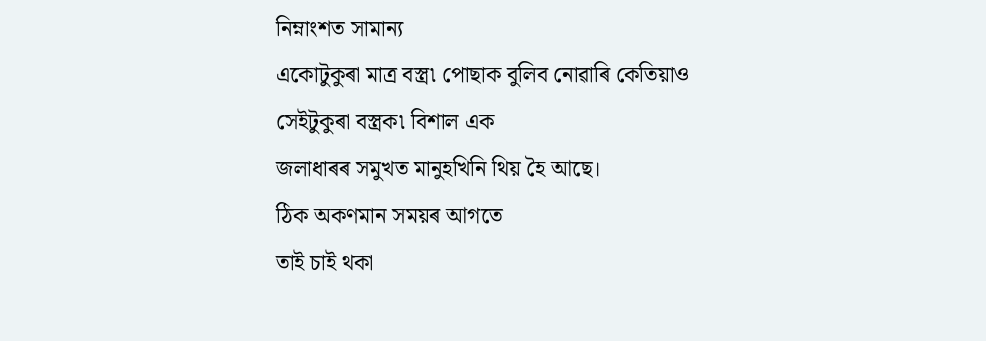নিম্নাংশত সামান্য
একোটুকুৰা মাত্ৰ বস্ত্ৰ৷ পোছাক বুলিব নোৱাৰি কেতিয়াও সেইটুকুৰা বস্ত্ৰক৷ বিশাল এক
জলাধাৰৰ সমুখত মানুহখিনি থিয় হৈ আছে।
ঠিক অকণমান সময়ৰ আগতে
তাই চাই থকা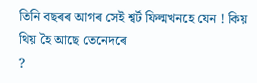তিনি বছৰৰ আগৰ সেই শ্বর্ট ফিল্মখনহে যেন ! কিয় থিয় হৈ আছে তেনেদৰে
?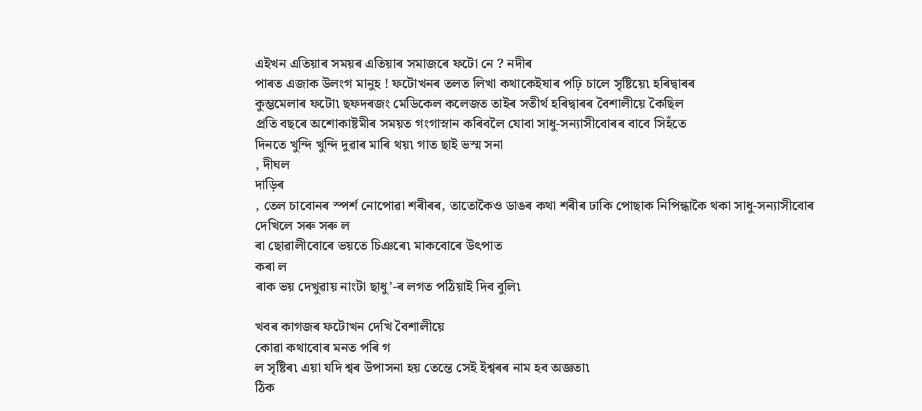এইখন এতিয়াৰ সময়ৰ এতিয়াৰ সমাজৰে ফটো নে ? নদীৰ
পাৰত এজাক উলংগ মানুহ ! ফটোখনৰ তলত লিখা কথাকেইষাৰ পঢ়ি চালে সৃষ্টিয়ে৷ হৰিদ্বাৰৰ
কুম্ভমেলাৰ ফটো৷ ছফদৰজং মেডিকেল কলেজত তাইৰ সতীৰ্থ হৰিদ্বাৰৰ বৈশালীয়ে কৈছিল
প্ৰতি বছৰে অশোকাষ্টমীৰ সময়ত গংগাস্নান কৰিবলৈ যোবা সাধু-সন্যাসীবোৰৰ বাবে সিহঁতে
দিনতে খুন্দি খুন্দি দুৱাৰ মাৰি থয়৷ গাত ছাই ভস্ম সনা
, দীঘল
দাড়িৰ
, তেল চাবোনৰ স্পৰ্শ নোপোৱা শৰীৰৰ, তাতোকৈও ডাঙৰ কথা শৰীৰ ঢাকি পোছাক নিপিন্ধাকৈ থকা সাধু-সন্যাসীবোৰ
দেখিলে সৰু সৰু ল
ৰা ছোৱালীবোৰে ভয়তে চিঞৰে৷ মাকবোৰে উৎপাত
কৰা ল
ৰাক ভয় দেখুৱায় নাংটা ছাধু’-ৰ লগত পঠিয়াই দিব বুলি৷

খবৰ কাগজৰ ফটোখন দেখি বৈশালীয়ে
কোৱা কথাবোৰ মনত পৰি গ
ল সৃষ্টিৰ৷ এয়া যদি শ্বৰ উপাসনা হয় তেন্তে সেই ইশ্বৰৰ নাম হব অজ্ঞতা৷
ঠিক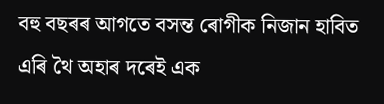বহু বছৰৰ আগতে বসন্ত ৰোগীক নিজান হাবিত এৰি থৈ অহাৰ দৰেই এক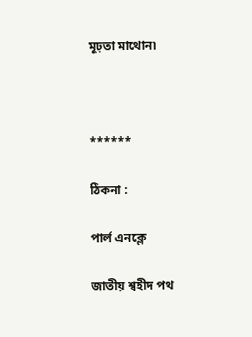মূঢ়তা মাথোন৷



******

ঠিকনা :

পাৰ্ল এনক্লে

জাতীয় শ্বহীদ পথ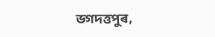ভগদত্তপুৰ,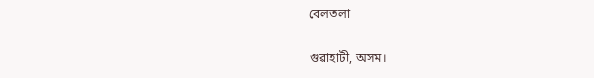বেলতলা

গুৱাহাটী, অসম।